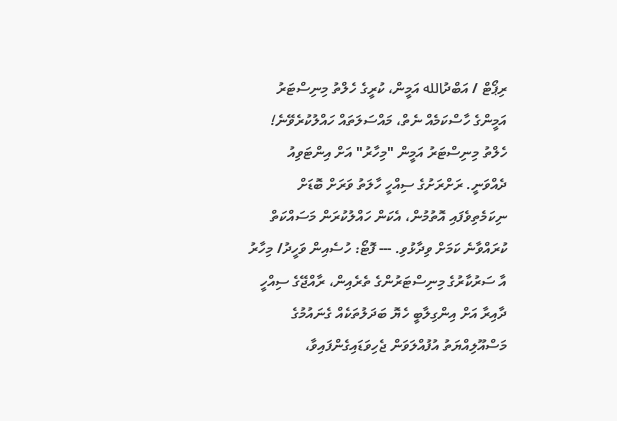ރިޕޯޓް / އަބްދުالله އަމީން، ކުރީގެ ހެލްތު މިނިސްޓަރު
އަމީންގެ ހާސްކަމެއް ނެތް، މައްސަލަތައް ހައްލުކުރެވޭނެ!
ހެލްތު މިނިސްޓަރު އަމީން "މިހާރު" އަށް އިންޓަވިއު ދެއްވަނީ. ރަށްރަށުގެ ސިއްހީ ހާލަތު ވަރަށް ބޮޑަށް ނިކަމެތިވެފައި އޮތުމުން، އެކަން ހައްލުކުރަން މަސައްކަތް ކުރައްވާނެ ކަމަށް ވިދާޅުވި. --- ފޮޓޯ: ހުސެއިން ވަހީދު/ މިހާރު
އާ ސަރުކާރުގެ މިނިސްޓަރުންގެ ތެރެއިން، ރާއްޖޭގެ ސިއްހީ ދާއިރާ އަށް އިންގިލާބީ ހެޔޮ ބަދަލުތަކެއް ގެނައުމުގެ މަސްއޫލިއްޔަތު އުފުއްލަވަން ޖެހިވަޑައިގެންފައިވާ،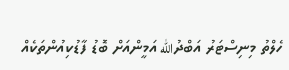ހެލްތު މިނިސްޓަރު އަބްދުالله އަމީންއަށް ބޮޑު ފާޑުކިއުންތަކެއް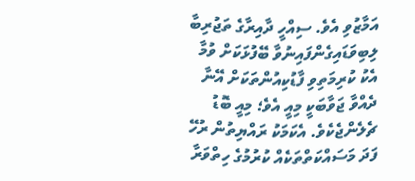އަމާޒުވި އެވެ. ސިއްހީ ދާއިރާގެ ތަޖުރިބާ ލިބިވަޑައިގެންފައިނުވާ ބޭފުޅަކަށް ވުމާ އެކު ކުރިމަތިވި ފާޑުކިއުންތަކަށް އޭނާ ދެއްވާ ޖަވާބަކީ މިއީ އެވެ؛ މިއީ ބޮޑު ޗެލެންޖެކެވެ. އެކަމަކު ރައްޔިތުން ރުހޭ ފަދަ މަސައްކަތްތަކެއް ކުރުމުގެ ހިތްވަރާ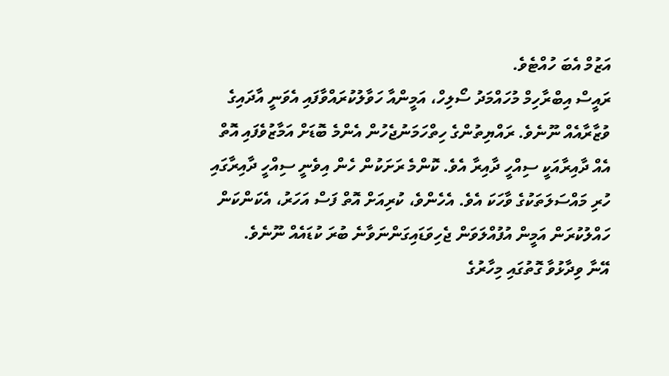އަޒުމް އެބަ ހުއްޓެވެ.
ރައީސް އިބްރާހިމް މުހައްމަދު ސޯލިހް، އަމީންއާ ހަވާލުކުރައްވާފައި އެވަނީ އާދައިގެ ވުޒާރާއެއް ނޫނެވެ. ރައްޔިތުންގެ ހިތްހަމަނުޖެހުން އެންމެ ބޮޑަށް އަމާޒުވެފައި އޮތް އެއް ދާއިރާއަކީ ސިއްހީ ދާއިރާ އެވެ. ކޮންމެ ރަށަކުން ހެން އިވެނީ ސިއްހީ ދާއިރާގައި ހުރި މައްސަލަތަކުގެ ވާހަކަ އެވެ. އެހެންވެ، ކުރިއަށް އޮތް ފަސް އަހަރު، އެކަންކަން ހައްލުކުރަން އަމީން އުފުއްލަވަން ޖެހިވަޑައިގަންނަވާނެ ބުރަ ކުޑައެއް ނޫނެވެ.
އޭނާ ވިދާޅުވާ ގޮތުގައި މިހާރުގެ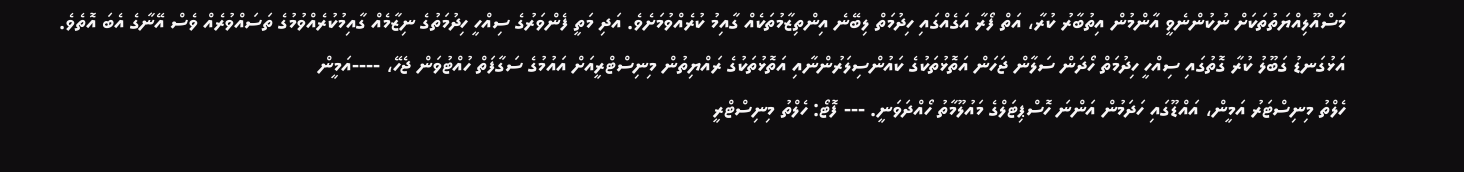މަސްއޫލިއްޔަތުތަކަށް ނުކުންނެވީ އާންމުން އިތުބާރު ކުރާ، އަތް ފޯރާ އަގެއްގައި ހިދުމަތް ލިބޭނެ އިންތިޒާމުތަކެއް ގާއިމު ކުރެއްވުމަށެވެ. އަދި މަތީ ފެންވަރުގެ ސިއްހީ ހިދުމަތުގެ ނިޒާމެއް ގާއިމުކުރެއްވުމުގެ ތަސައްވުރެއް ވެސް އޭނާގެ އެބަ އޮތެވެ.
އަޅުގަނޑު ގަބޫލު ކުރާ ގޮތުގައި ސިއްހީ ހިދުމަތް ހޯދަން ސަލާން ޖަހަން އަތޮޅުތަކުގެ ކައުންސިލަރުންނާއި އަތޮޅުތަކުގެ ރައްޔިތުން މިނިސްޓްރީއަށް އައުމުގެ ސަގާފަތް ހުއްޓުވަން ޖެހޭ، ----އަމީން
ހެލްތު މިނިސްޓަރު އަމީން، އައްޑޫގައި ހަދަމުން އަންނަ ހޮސްޕިޓަލްގެ މައުލޫމާތު ހޯއްދަވަނީ. --- ފޮޓޯ: ހެލްތު މިނިސްޓްރީ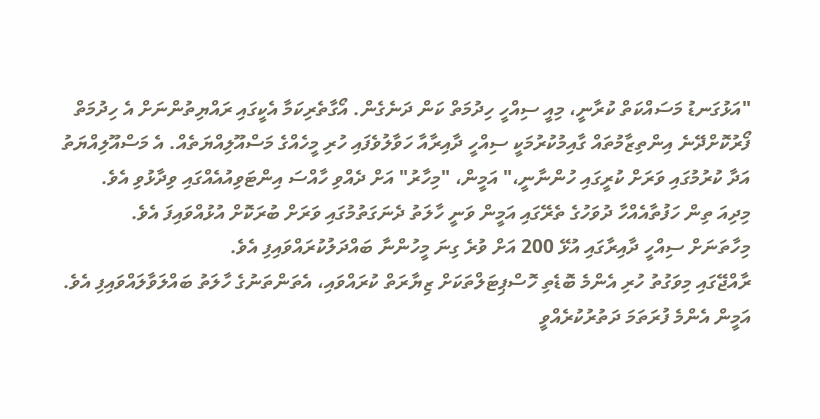"އަޅުގަނޑު މަސައްކަތް ކުރާނީ، މިއީ ސިއްހީ ހިދުމަތް ކަން ދަނެގެން. އޯގާތެރިކަމާ އެކީގައި ރައްޔިތުންނަށް އެ ހިދުމަތް ފޯރުކޮށްދޭނެ އިންތިޒާމުތައް ގާއިމުކުރުމަކީ ސިއްހީ ދާއިރާއާ ހަވާލުވެފައި ހުރި މީހެއްގެ މަސްއޫލިއްޔަތެއް. އެ މަސްއޫލިއްޔަތު އަދާ ކުރުމުގައި ވަރަށް ކުރީގައި ހުންނާނީ،" އަމީން، "މިހާރު" އަށް ދެއްވި ހާއްސަ އިންޓަވިއުއެއްގައި ވިދާޅުވި އެވެ.
މިދިއަ ތިން ހަފުތާއެއްހާ ދުވަހުގެ ތެރޭގައި އަމީން ވަނީ ހާލަތު ދެނަގަތުމުގައި ވަރަށް ބުރަކޮށް އުޅުއްވައިފަ އެވެ.
މިހާތަނަށް ސިއްހީ ދާއިރާގައި އުޅޭ 200 އަށް ވުރެ ގިނަ މީހުންނާ ބައްދަލުކުރައްވައިފި އެވެ.
ރާއްޖޭގައި މިވަގުތު ހުރި އެންމެ ބޮޑެތި ހޮސްޕިޓަލްތަކަށް ޒިޔާރަތް ކުރައްވައި، އެތަންތަނުގެ ހާލަތު ބައްލަވާލައްވައިފި އެވެ.
އަމީން އެންމެ ފުރަތަމަ ދަތުރުކުރެއްވީ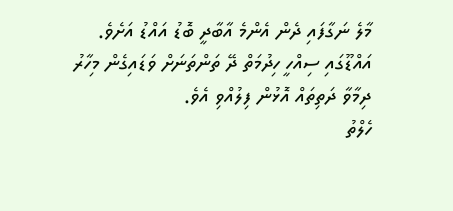މާލެ ނަގާފައި ދެން އެންމެ އާބާދީ ބޮޑު އައްޑު އަށެވެ. އައްޑޫގައި ސިއްހީ ހިދުމަތް ދޭ ތަންތަނަށް ވަޑައިގެން މިހާރު ދިމާވާ ދަތިތައް އޮޅުން ފިލުއްވި އެވެ.
ހެލްތު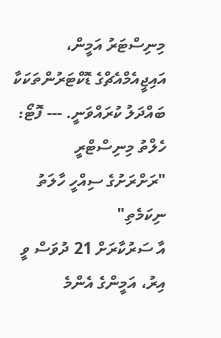މިނިސްޓަރު އަމީން، އައިޖީއެމްއެޗްގެ ޑޮކްޓަރުންތަކަކާ ބައްދަލު ކުރައްވަނީ. --- ފޮޓޯ: ހެލްތު މިނިސްޓްރީ
"ރަށްރަށުގެ ސިއްހީ ހާލަތު ނިކަމެތި"
އާ ސަރުކާރަށް 21 ދުވަސް ވީ އިރު، އަމީންގެ އެންމެ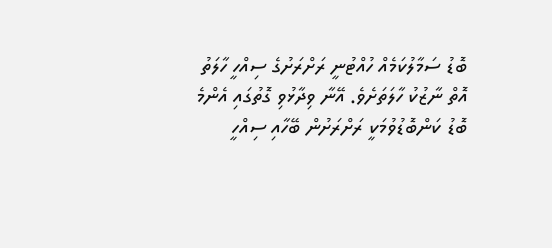ބޮޑު ސަމާލުކަމެއް ހުއްޓުނީ ރަށްރަށުގެ ސިއްހީ ހާލަތު އޮތް ނާޒުކު ހާލަތަށެވެ. އޭނާ ވިދާޅުވި ގޮތުގައި އެންމެ ބޮޑު ކަންބޮޑުވުމަކީ ރަށްރަށުން ބޭހާއި ސިއްހީ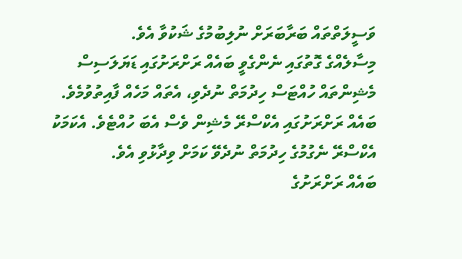ވަސީލަތްތައް ބަރާބަރަށް ނުލިބުމުގެ ޝަކުވާ އެވެ.
މިސާލެއްގެ ގޮތުގައި ނެންގެވީ ބައެއް ރަށްރަށުގައި ޑަޔަލަސިސް މެޝިންތައް ހުއްޓަސް ހިދުމަތް ނުދެވި، އެތައް މަހެއް ފާއިތުވުމެވެ. ބައެއް ރަށްރަށުގައި އެކްސްރޭ މެޝިން ވެސް އެބަ ހުއްޓެވެ. އެކަމަކު އެކްސްރޭ ނެގުމުގެ ހިދުމަތް ނުދެވޭ ކަމަށް ވިދާޅުވި އެވެ.
ބައެއް ރަށްރަށުގެ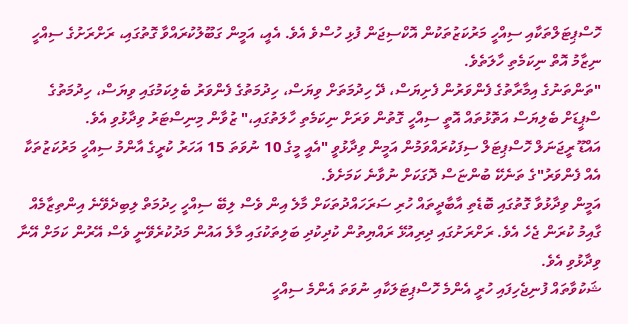ހޮސްޕިޓަލްތަކާއި ސިއްހީ މަރުކަޒުތަކުން އޮކްސިޖަން ފުޅި ހުސްވެ އެވެ. އެއީ، އަމީން ގަބޫލުކުރައްވާ ގޮތުގައި، ރަށްރަށުގެ ސިއްހީ ނިޒާމު އޮތް ނިކަމެތި ހާލަތެވެ.
"ތަންތަނުގެ އިމާރާތުގެ ފެންވަރުން ފެށިޔަސް، ދޭ ހިދުމަތަށް ވިޔަސް، ހިދުމަތުގެ ފެންވަރު ބެލިކަމުގައި ވިޔަސް، ހިދުމަތުގެ ސްޕީޑަށް ބެލިޔަސް އަތޮޅުތައް އޮތީ ސިއްހީ ގޮތުން ވަރަށް ނިކަމެތި ހާލަތުގައި،" ޒުވާން މިނިސްޓަރު ވިދާޅުވި އެވެ.
އައްޑޫ ރީޖަނަލް ހޮސްޕިޓަލް ސިފަކުރައްވަމުން އަމީން ވިދާޅުވީ "އެއީ މީގެ 10 ނުވަތަ 15 އަހަރު ކުރީގެ އާންމު ސިއްހީ މަރުކަޒުތަކާ އެއް ފެންވަރު"ގެ ތަނެކޭ ބުންޏަސް ދޮގަކަށް ނުވާނެ ކަމަށެވެ.
އަމީން ވިދާޅުވާ ގޮތުގައި ބޮޑެތި އާބާދީތައް ހުރި ސަރަހައްދުތަކަށް މާލެ އިން ވެސް ލިބޭ ސިއްހީ ހިދުމަތް ލިބިދެވޭނެ އިންތިޒާމެއް ގާއިމު ކުރަން ޖެހެ އެވެ. ރަށްރަށުގައި ދިރިއުޅޭ ރައްޔިތުން ކުދިކުދި ބަލިތަކުގައި މާލެ އައުން މަދުކުރެވޭނީ ވެސް އޭރުން ކަމަށް އޭނާ ވިދާޅުވި އެވެ.
ޝަކުވާތައް ފުނިޖެހިފައި ހުރީ އެންމެ ހޮސްޕިޓަލަކާއި ނުވަތަ އެންމެ ސިއްހީ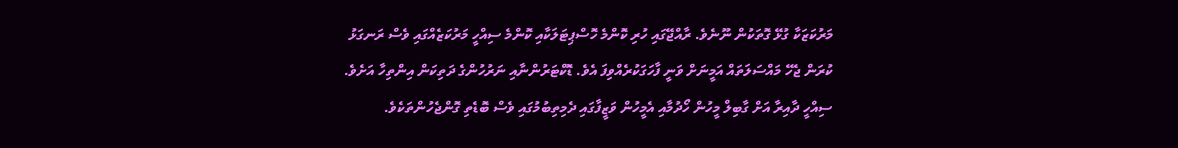މަރުކަޒަކާ ގުޅޭ ގޮތަކުން ނޫނެވެ. ރާއްޖޭގައި ހުރި ކޮންމެ ހޮސްޕިޓަލަކާއި ކޮންމެ ސިއްހީ މަރުކަޒެއްގައި ވެސް ރަނގަޅު ކުރަން ޖެހޭ މައްސަލަތައް އަމީނަށް ވަނީ ފާހަގަކުރެއްވިފަ އެވެ. ޑޮކްޓަރުންނާއި ނަރުހުންގެ ދަތިކަން އިންތިހާ އަށެވެ. ސިއްހީ ދާއިރާ އަށް ގާބިލް މީހުން ހޯދުމާއި އެމީހުން ވަޒީފާގައި ދެމިތިބުމުގައި ވެސް ބޮޑެތި ގޮންޖެހުންތަކެވެ.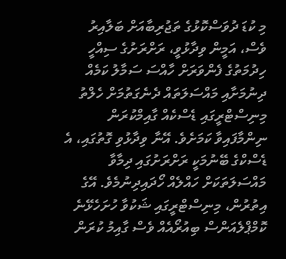މި ކުޑަ ދުވަސްކޮޅުގެ ތަޖުރިބާއަށް ބަލާއިރު ވެސް، އަމީން ވިދާޅުވީ، ރަށްރަށުގެ ސިއްހީ ހިދުމަތުގެ ފެންވަރަށް ހާއްސަ ސަމާލު ކަމެއް ދިނުމަށާއި މައްސަލަތައް ދެނެގަތުމަށް ހެލްތު މިނިސްޓްރީގައި ޑެސްކެއް ގާއިމްކުރަން ނިންމާފައިވާ ކަމަށެވެ. އޭނާ ވިދާޅުވި ގޮތުގައި، އެ ޑެސްކްގެ ބޭނުމަކީ ރަށްރަށުގައި ދިމާވާ މައްސަލަތަކަށް ހައްލެއް ހޯދައިދިނުމެވެ. އޭގެ އިތުރުން، މިނިސްޓްރީގައި ޝަކުވާ ހުށަހެޅޭނެ ކޮމްޕްލެއަންސް ބިއުރޯއެއް ވެސް ގާއިމު ކުރަން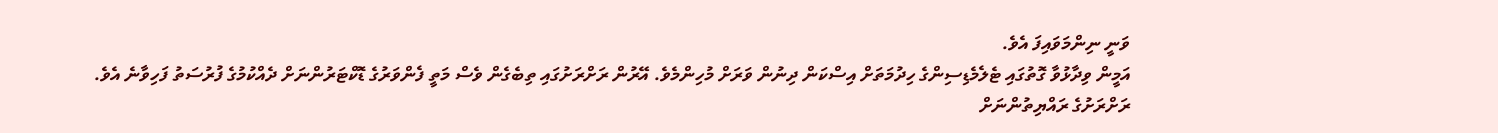ވަނީ ނިންމަވައިފަ އެވެ.
އަމީން ވިދާޅުވާ ގޮތުގައި ޓެލެމެޑިސިންގެ ހިދުމަތަށް އިސްކަން ދިނުން ވަރަށް މުހިންމެވެ. އޭރުން ރަށްރަށުގައި ތިބެގެން ވެސް މަތީ ފެންވަރުގެ ޑޮކްޓަރުންނަށް ދެއްކުމުގެ ފުރުސަތު ފަހިވާނެ އެވެ.
ރަށްރަށުގެ ރައްޔިތުންނަށް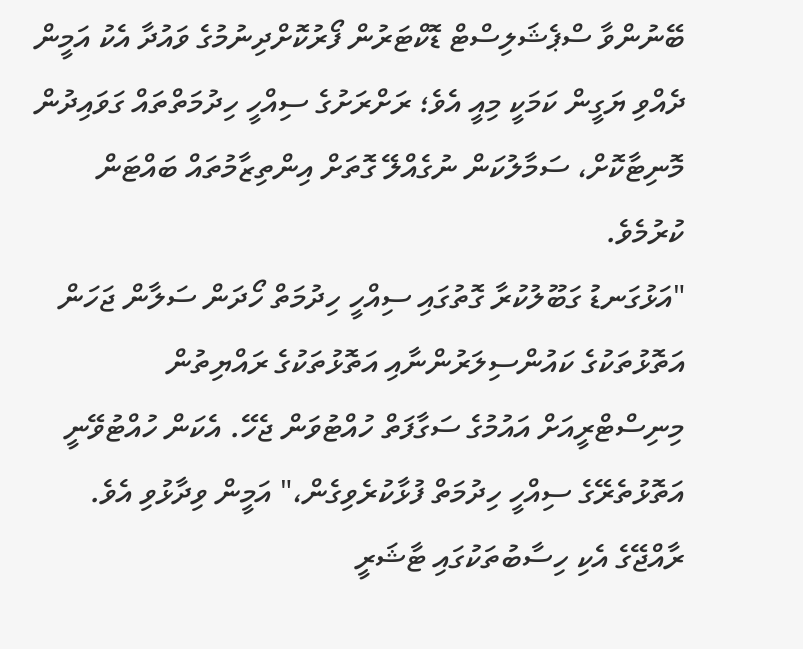ބޭނުންވާ ސްޕެޝަލިސްޓް ޑޮކްޓަރުން ފޯރުކޮށްދިނުމުގެ ވައުދާ އެކު އަމީން ދެއްވި ޔަގީން ކަމަކީ މިއީ އެވެ؛ ރަށްރަށުގެ ސިއްހީ ހިދުމަތްތައް ގަވައިދުން މޮނިޓާކޮށް، ސަމާލުކަން ނުގެއްލޭ ގޮތަށް އިންތިޒާމުތައް ބައްޓަން ކުރުމެވެ.
"އަޅުގަނޑު ގަބޫލުކުރާ ގޮތުގައި ސިއްހީ ހިދުމަތް ހޯދަން ސަލާން ޖަހަން އަތޮޅުތަކުގެ ކައުންސިލަރުންނާއި އަތޮޅުތަކުގެ ރައްޔިތުން މިނިސްޓްރީއަށް އައުމުގެ ސަގާފަތް ހުއްޓުވަން ޖެހޭ. އެކަން ހުއްޓުވޭނީ އަތޮޅުތެރޭގެ ސިއްހީ ހިދުމަތް ފުޅާކުރެވިގެން،" އަމީން ވިދާޅުވި އެވެ.
ރާއްޖޭގެ އެކި ހިސާބުތަކުގައި ޓާޝަރީ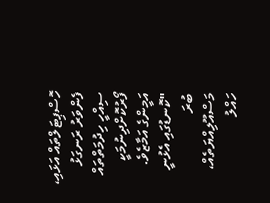ހޮސްޕިޓަލްތައް އަޅައި، ފެންވަރު ރަނގަޅު ސިއްހީ ހިދުމަތްތައް ފޯރުކޮށްދިނުމަކީ އަމީންގެ އަމާޒެވެ.
"ކޮނޑުގައި އެޅުނީ ބުރަ މަސްއޫލިއްޔަތެއް، ހައްލު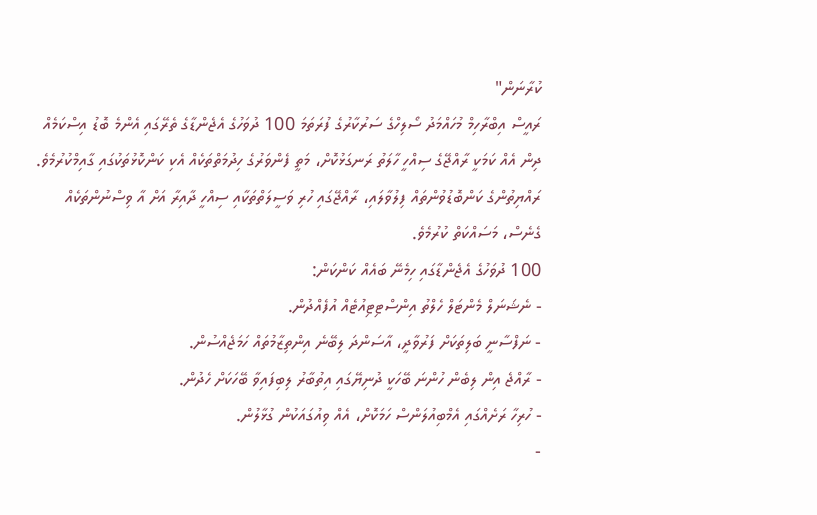ކުރާނަން"
ރައީސް އިބްރާހިމް މުހައްމަދު ސޯލިހްގެ ސަރުކާރުގެ ފުރަތަމަ 100 ދުވަހުގެ އެޖެންޑާގެ ތެރޭގައި އެންމެ ބޮޑު އިސްކަމެއް ދިން އެއް ކަމަކީ ރާއްޖޭގެ ސިއްހީ ހާލަތު ރަނގަޅުކޮށް، މަތީ ފެންވަރުގެ ހިދުމަތްތަކެއް އެކި ކަންކޮޅުތަކުގައި ގާއިމްކުރުމެވެ. ރައްޔިތުންގެ ކަންބޮޑުވުންތައް ފިލުވާލައި، ރާއްޖޭގައި ހުރި ވަސީލަތްތަކާއި ސިއްހީ ދާއިރާ އަށް އާ ވިސްނުންތަކެއް ގެނެސް، މަސައްކަތް ކުރުމެވެ.
100 ދުވަހުގެ އެޖެންޑާގައި ހިމެނޭ ބައެއް ކަންކަން:
- ނެޝަނަލް މެންޓަލް ހެލްތު އިންސްޓިޓިއުޓެއް އުފެއްދުން.
- ނަފްސާނީ ބަލިތަކަށް ފަރުވާދީ، އާސަންދަ ލިބޭނެ އިންތިޒާމުތައް ހަމަޖެއްސުން.
- ރާއްޖެ އިން ލިބެން ހުންނަ ބޭހަކީ ދުނިޔޭގައި އިތުބާރު ލިބިފައިވާ ބޭހަކަށް ހެދުން.
- ހުރިހާ ރަށެއްގައި އެމްބިއުލަންސް ހަމަކޮށް، އެއް ވިއުގައަކުން ގުޅާލުން.
-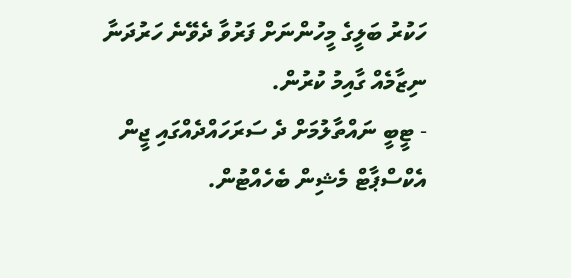ހަކުރު ބަލީގެ މީހުންނަށް ފަރުވާ ދެވޭނެ ހަރުދަނާ ނިޒާމެއް ގާއިމު ކުރުން.
- ޓީބީ ނައްތާލުމަށް ދެ ސަރަހައްދެއްގައި ޖީން އެކްސްޕާޓް މެޝިން ބެހެއްޓުން.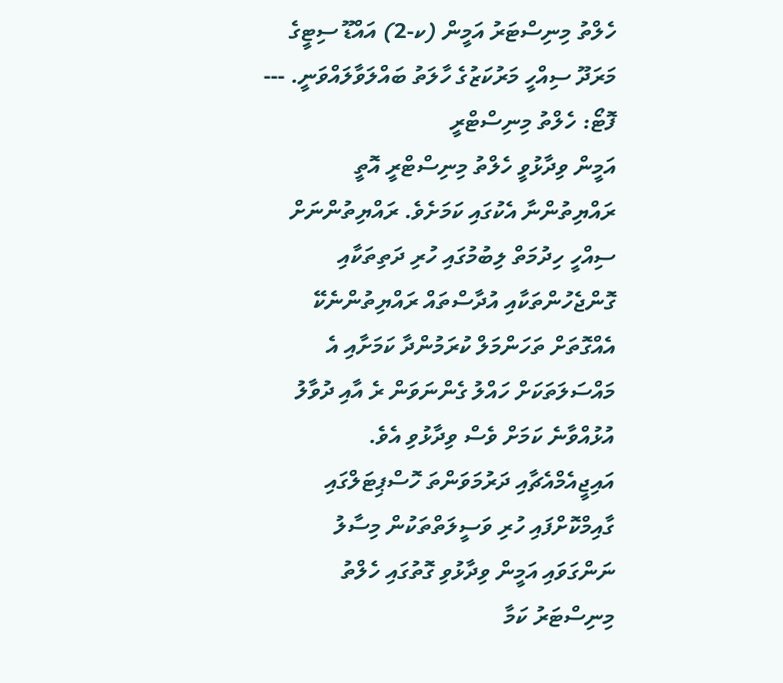ހެލްތު މިނިސްޓަރު އަމީން (ކ-2) އައްޑޫ ސިޓީގެ މަރަދޫ ސިއްހީ މަރުކަޒުގެ ހާލަތު ބައްލަވާލައްވަނީ. --- ފޮޓޯ: ހެލްތު މިނިސްޓްރީ
އަމީން ވިދާޅުވީ ހެލްތު މިނިސްޓްރީ އޮތީ ރައްޔިތުންނާ އެކުގައި ކަމަށެވެ. ރައްޔިތުންނަށް ސިއްހީ ހިދުމަތް ލިބުމުގައި ހުރި ދަތިތަކާއި ގޮންޖެހުންތަކާއި އުދާސްތައް ރައްޔިތުންނެކޭ އެއްގޮތަށް ތަހަންމަލް ކުރަމުންދާ ކަމަށާއި އެ މައްސަލަތަކަށް ހައްލު ގެންނަވަން ރެ އާއި ދުވާލު އުޅުއްވާނެ ކަމަށް ވެސް ވިދާޅުވި އެވެ.
އައިޖީއެމްއެޗާއި ދަރުމަވަންތަ ހޮސްޕިޓަލްގައި ގާއިމްކޮށްފައި ހުރި ވަސީލަތްތަކުން މިސާލު ނަންގަވައި އަމީން ވިދާޅުވި ގޮތުގައި ހެލްތު މިނިސްޓަރު ކަމާ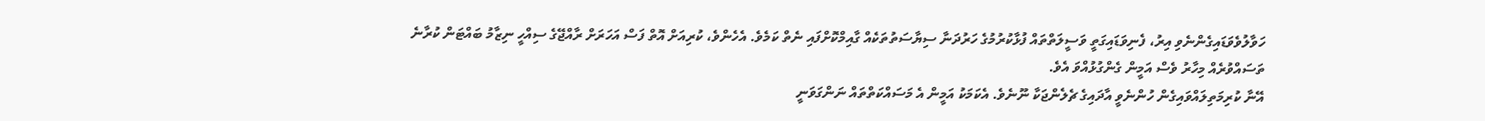ހަވާލުވެވަޑައިގެންނެވި އިރު، ފެނިވަޑައިގަތީ ވަސީލަތްތައް ފުޅާކުރުމުގެ ހަރުދަނާ ސިޔާސަތުތަކެއް ގާއިމްކޮށްފައި ނެތް ކަމެވެ. އެހެންވެ، ކުރިއަށް އޮތް ފަސް އަހަރަށް ރާއްޖޭގެ ސިއްހީ ނިޒާމު ބައްޓަން ކުރާނެ ތަސައްވުރެއް މިހާރު ވެސް އަމީން ގެންގުޅުއްވަ އެވެ.
އޭނާ ކުރިމަތިލައްވައިގެން ހުންނެވީ އާދައިގެ ޗެލެންޖަކާ ނޫނެވެ. އެކަމަކު އަމީން އެ މަސައްކަތްތައް ނަންގަވަނީ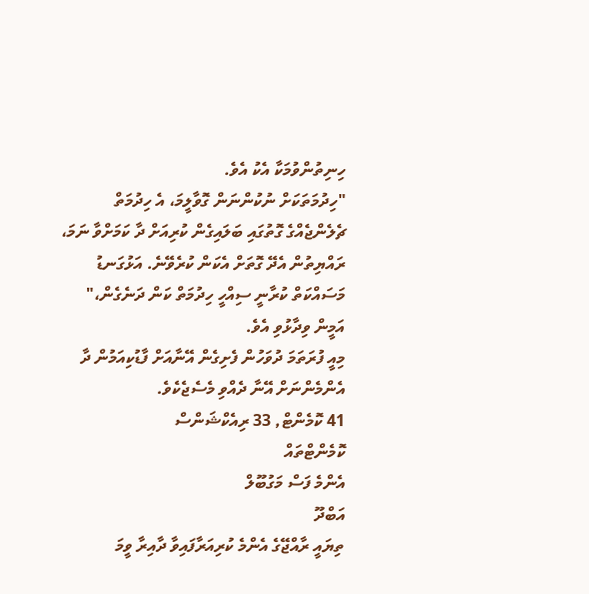ހިނިތުންވުމަކާ އެކު އެވެ.
"ހިދުމަތަކަށް ނުކުންނަން ގޮވާލީމަ، އެ ހިދުމަތް ޗެލެންޖެއްގެ ގޮތުގައި ބަލައިގެން ކުރިއަށް ދާ ކަމަށްވާ ނަމަ، ރައްޔިތުން އެދޭ ގޮތަށް އެކަން ކުރެވޭނެ. އަޅުގަނޑު މަސައްކަތް ކުރާނީ ސިއްހީ ހިދުމަތް ކަން ދަނެގެން،" އަމީން ވިދާޅުވި އެވެ.
މިއީ ފުރަތަމަ ދުވަހުން ފެށިގެން އޭނާއަށް ފާޑުކިއަމުން ދާ އެންމެންނަށް އޭނާ ދެއްވި މެސެޖެކެވެ.
41 ކޮމެންޓް, 33 ރިއެކްޝަންސް
ކޮމެންޓްތައް
އެންމެ ފަސް މަގުބޫލް
އަބްދޫ
ތިޔައީ ރާއްޖޭގެ އެންމެ ކުރިއަރާފައިވާ ދާއިރާ ވީމަ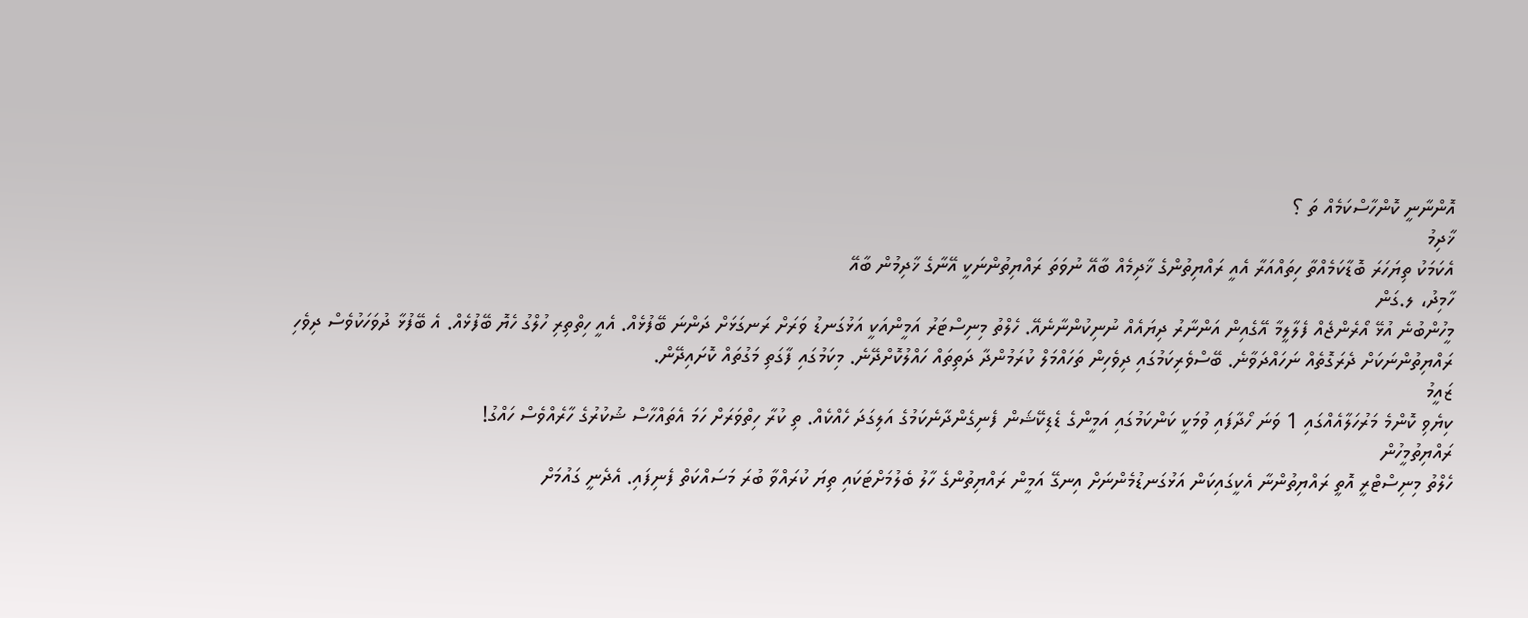އޮންނާނީ ކޮންހާސްކަމެއް ތަ ؟
ޚާދިމު
އެކަމަކު ތިޔަހަރަ ބޮޑާކަމެއްތާ ހިތައްއަރާ އެއީ ރައްޔިތުންގެ ޚާދިމެއް ބާއޭ ނުވަތަ ރައްޔިތުންނަކީ އޭނާގެ ޚާދިމުން ބާއޭ
ހާމިދު، ލ.ގަން
މީހުންބުނެ އުޅޭ އޯރެންޖެއް ފެލާލީމާ އޭގެއިން އަންނާރު ދިޔައެއް ނުނިކުންނާނެއޭ. ހެލްތު މިނިސްޓަރު އަމީންއަކީ އަޅުގަނޑު ވަރަށް ރަނގަޅަށް ދަންނަ ބޭފުޅެއް. އެއީ ހިތްތިރި ހުލްގު ހެޔޮ ބޭފުޅެއް. އެ ބޭފުޅާ ދުވަހަކުވެސް ދިވެހި ރައްޔިތުންނަކަށް ދެރަގޮތެއް ނަހައްދަވާނެ. ބޭސްވެރިކަމުގައި ދިވެހިން ތަހައްމަލް ކުރަމުންދާ ދަތިތައް ހައްލުކޮށްދޭނެ. މިކަމުގައި ފާގަތި މަގުތައް ކޮށައިދޭން.
ޒައީމު
ކިޔެވި ކޮންމެ މަރުހަލާއެއްގައި 1 ވަނަ ހޯދާފައި ވުމަކީ ކަންކަމުގައި އަމީންގެ ޑެޑިކޭޝަން ފެނިގެންދާނެކަމުގެ އަލިގަދަ ހެއްކެއް. ތި ކުރާ ހިތްވަރަށް ހަމަ އެތައްހާސް ޝުކުރުގެ ހާރެއްވެސް ހައްގު!
ރައްޔިތުމީހުން
ހެލްތު މިނިސްޓްރީ އޮތީ ރައްޔިތުންނާ އެކީގައިކަން އަޅުގަނޑުމެންނަށް އިނގޭ އަމީން ރައްޔިތުންގެ ހާލު ބެލުމަށްޓަކައި ތިޔަ ކުރައްވާ ބުރަ މަސައްކަތް ފެނިފައި. އެދެނީ ގައުމަށް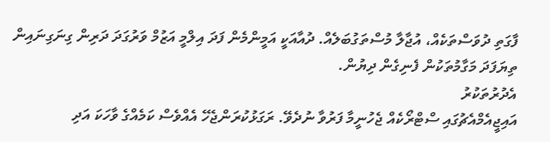ފާގަތި ދުވަސްތަކެއް، އުޖާލާ މުސްތަގުބަލެއް. ދުއާއަކީ އަމީންމެން ފަދަ އިލްމީ އަޒުމް ވަރުގަދަ ދަރިން ގިނަގިނައިން ތިޔަފަދަ މަގާމުތަކުން ފެނިގެން ދިޔުން.
އެދުރުތަކުރު
އައިޖީއެމްއެޗުގައި ސްޓްރޯކެއް ޖެހުނީމާ ފަރުވާ ނުދެވޭ. ރަގަޅުކުރަންޖެހޭ އެއްވެސް ކަމެއްގެ ވާހަކަ އަދި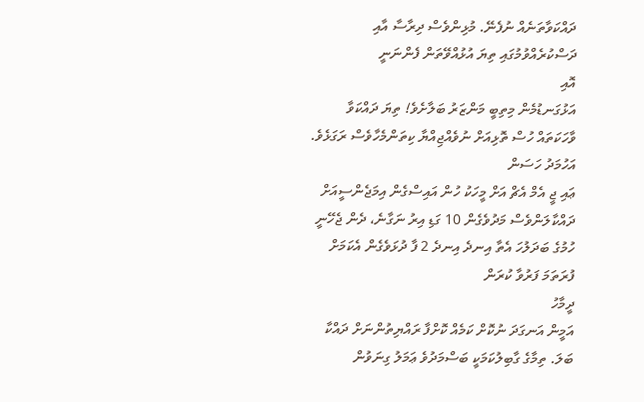ދައްކަވާތަނެއް ނުފެނޭ. މުޅިންވެސް ދިރާސާ އާއި ދަސްކުރެއްވުމުގައި ތިޔަ އުޅުއްވޭތަން ފެންނަނީ
އޮއި
އަޅުގަނޑުމެން މިތިބީ މަންޒަރު ބަލާށެވެ! ތިޔަ ދައްކަވާ ވާހަކަތައް ހުސް ތޮޅިއަށް ނުވެއްޖިއްޔާ ކިތަންމެހާވެސް ރަގަޅެވެ.
އަހުމަދު ހަސަން
ޢައި ޖީ އެމް އެޗް އަށް މީހަކު ހުން އައިސްގެން އިމަޖެންސީއަށް ދައްކާލަންވެސް މަދުވެގެން 10 ގަޑި އިރު ނަގާނެ، ދެން ޖެހޭނީ ހުމުގެ ބަދަލުހަ އެތާ އިނދެ އިނދެ 2 ފާ ދުޅަވެގެން އެކަމަށް ފުރަތަމަ ފަރުވާ ކުރަން
ދީމާހު
އަމީން އަނގަދަ ނުކޮށް ކަމެއް ކޮށްފާ ރައްޔިތުންނަށް ދައްކާ ބަލަ. ތިމާގެ ގާބިލުކަމަކީ ބަސްމަދުވެ ޢަމަލު ގިނަވުން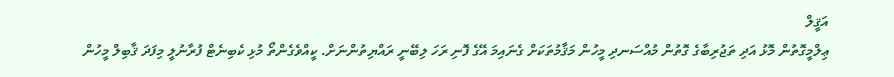އަޤީލް
ޢިލްމީގޮތުން މޮޅު އަދި ތަޖުރިބާގެ ގޮތުން މުއްސަނދި މީހުން މަޤާމުތަކަށް ގެނައިމަ އޭގެ ފޮނި ރަހަ ލިބޭނީ ރައްޔިތުންނަށް. ކީއްވެގެންތޯ މުޅި ކެބިނެޓް ފުރާނުލީ މިފަދަ ޤާބިލް މީހުން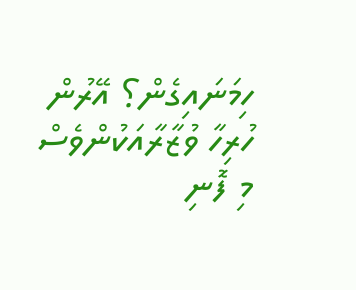ހިމަނައިގެން؟ އޭރުން ހުރިހާ ވުޒާރާއަކުންވެސް މި ފޮނި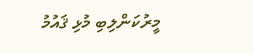މީރުކަންލިބި މުޅި ޤައުމު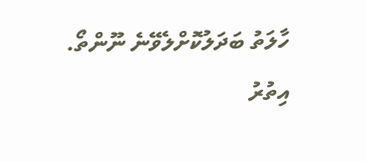ހާލަތު ބަދަލުކޮށްލެވޭނެ ނޫންތޯ.
އިތުރު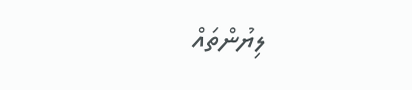ލިޔުންތައް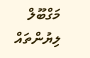މަގްބޫލް ލިޔުންތައް